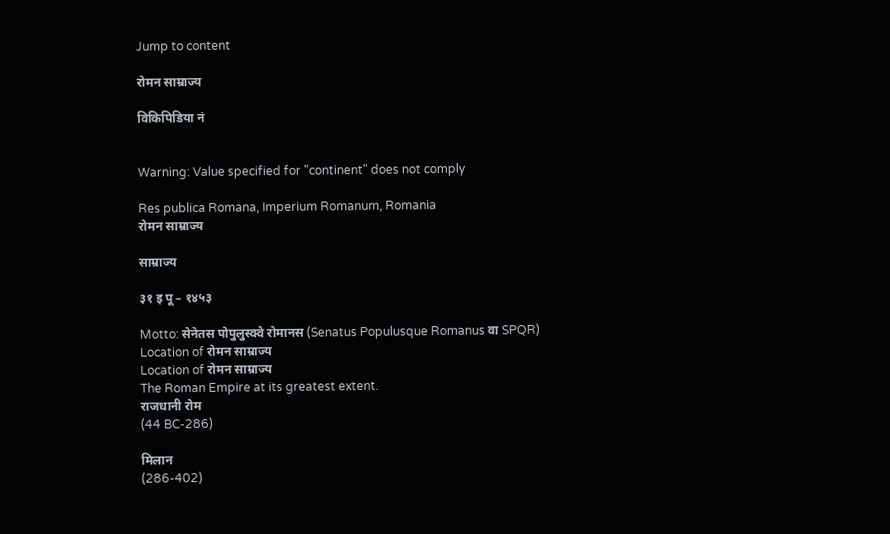Jump to content

रोमन साम्राज्य

विकिपिडिया नं


Warning: Value specified for "continent" does not comply

Res publica Romana, Imperium Romanum, Romania
रोमन साम्राज्य

साम्राज्य

३१ इ पू – १४५३

Motto: सेनेतस पोपुलुस्क्वे रोमानस (Senatus Populusque Romanus वा SPQR)
Location of रोमन साम्राज्य
Location of रोमन साम्राज्य
The Roman Empire at its greatest extent.
राजधानी रोम
(44 BC-286)

मिलान
(286-402)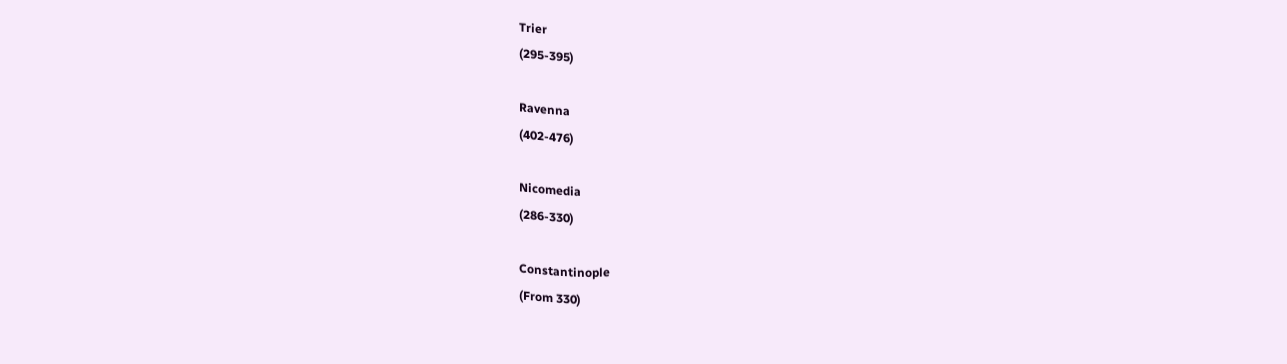Trier
(295-395)

Ravenna
(402-476)

Nicomedia
(286-330)

Constantinople
(From 330)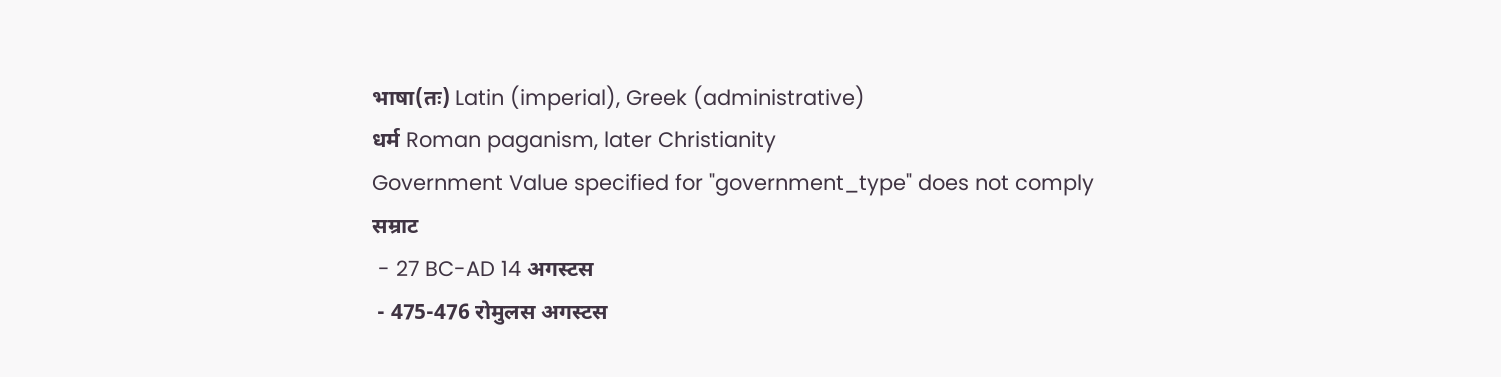भाषा(तः) Latin (imperial), Greek (administrative)
धर्म Roman paganism, later Christianity
Government Value specified for "government_type" does not comply
सम्राट
 - 27 BC-AD 14 अगस्टस
 - 475-476 रोमुलस अगस्टस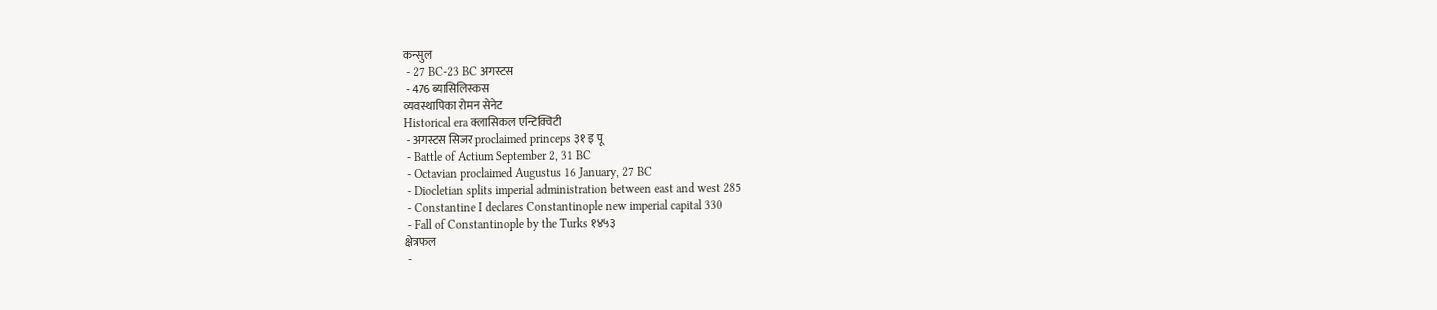कन्सुल
 - 27 BC-23 BC अगस्टस
 - 476 ब्यासिलिस्कस
व्यवस्थापिका रोमन सेनेट
Historical era क्लासिकल एन्टिक्विटी
 - अगस्टस सिजर proclaimed princeps ३१ इ पू
 - Battle of Actium September 2, 31 BC
 - Octavian proclaimed Augustus 16 January, 27 BC
 - Diocletian splits imperial administration between east and west 285
 - Constantine I declares Constantinople new imperial capital 330
 - Fall of Constantinople by the Turks १४५३
क्षेत्रफल
 -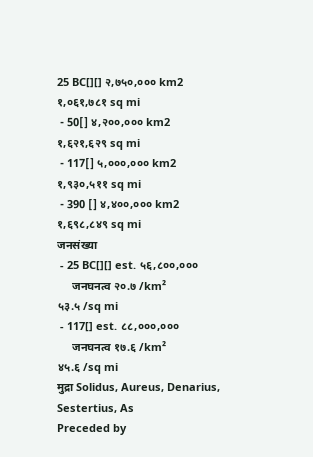25 BC[][] २,७५०,००० km2
१,०६१,७८१ sq mi
 - 50[] ४,२००,००० km2
१,६२१,६२९ sq mi
 - 117[] ५,०००,००० km2
१,९३०,५११ sq mi
 - 390 [] ४,४००,००० km2
१,६९८,८४९ sq mi
जनसंख्या
 - 25 BC[][] est. ५६,८००,०००
     जनघनत्व २०.७ /km²
५३.५ /sq mi
 - 117[] est. ८८,०००,०००
     जनघनत्व १७.६ /km²
४५.६ /sq mi
मुद्रा Solidus, Aureus, Denarius, Sestertius, As
Preceded by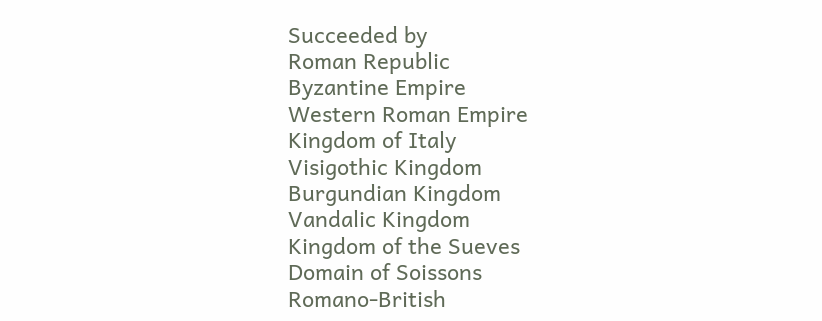Succeeded by
Roman Republic
Byzantine Empire
Western Roman Empire
Kingdom of Italy
Visigothic Kingdom
Burgundian Kingdom
Vandalic Kingdom
Kingdom of the Sueves
Domain of Soissons
Romano-British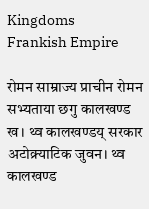Kingdoms
Frankish Empire

रोमन साम्राज्य प्राचीन रोमन सभ्यताया छगु कालखण्ड ख। थ्व कालखण्डय् सरकार अटोक्र्याटिक जुवन। थ्व कालखण्ड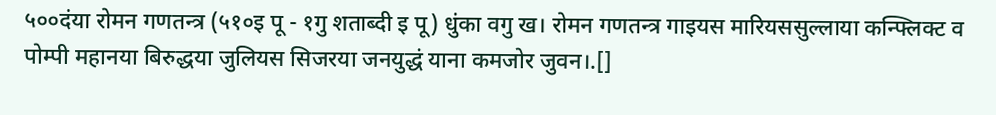५००दंया रोमन गणतन्त्र (५१०इ पू - १गु शताब्दी इ पू) धुंका वगु ख। रोमन गणतन्त्र गाइयस मारियससुल्लाया कन्फ्लिक्ट व पोम्पी महानया बिरुद्धया जुलियस सिजरया जनयुद्धं याना कमजोर जुवन।.[]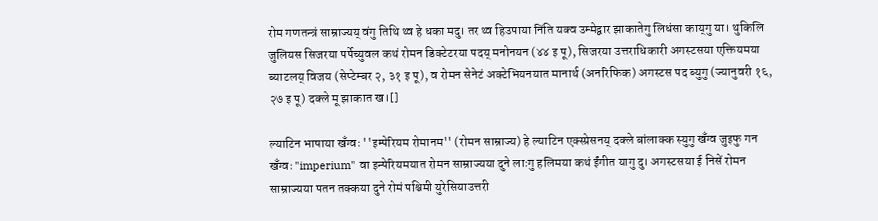रोम गणतन्त्रं साम्राज्यय् वंगु तिथि थ्व हे धका मदु। तर थ्व हिउपाया निंति यक्व उम्मेद्वार झाकातेगु लिधंसा काय्‌गु या। थुकिलि जुलियस सिजरया पर्पेच्युवल कथं रोमन डिक्टेटरया पदय् मनोनयन (४४ इ पू), सिजरया उत्तराधिकारी अगस्टसया एक्तियमया ब्याटलय् विजय (सेप्टेम्बर २, ३१ इ पू), व रोमन सेनेटं अक्टेभियनयात मानार्थ (अनरिफिक) अगस्टस पद ब्युगु (ज्यानुवरी १६, २७ इ पू) दक्ले मू झाकात ख।[]

ल्याटिन भाषाया खँग्वः ''इम्पेरियम रोमानम'' (रोमन साम्राज्य) हे ल्याटिन एक्स्प्रेसनय् दक्ले बांलाक्क स्युगु खँग्व जुइफु गन खँग्वः "imperium" वा इन्पेरियमयात रोमन साम्राज्यया दुने लाःगु हलिमया कथं ईंगीत यागु दु। अगस्टसया ई निसें रोमन साम्राज्यया पतन तक्कया दुने रोमं पश्चिमी युरेसियाउत्तरी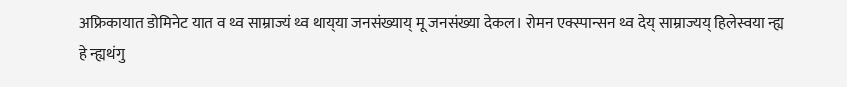अफ्रिकायात डोमिनेट यात व थ्व साम्राज्यं थ्व थाय्‌या जनसंख्याय् मू जनसंख्या देकल। रोमन एक्स्पान्सन थ्व देय् साम्राज्यय् हिलेस्वया न्ह्य हे न्ह्यथंगु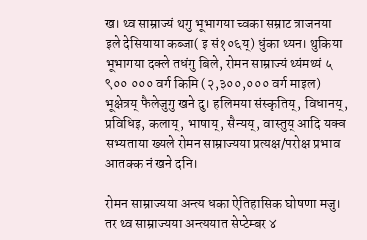ख। थ्व साम्राज्यं थगु भूभागया च्वका सम्राट त्राजनया इले देसियाया कब्जा( इ सं१०६य्) धुंका थ्यन। थुकिया भूभागया दक्ले तधंगु बिले, रोमन साम्राज्यं थ्यंमथ्यं ५ ९०० ००० वर्ग किमि (२,३००,००० वर्ग माइल) भूक्षेत्रय् फैलेजुगु खने दु। हलिमया संस्कृतिय्, विधानय्, प्रविधिइ, कलाय्, भाषाय्, सैन्यय्, वास्तुय् आदि यक्व सभ्यताया ख्यले रोमन साम्राज्यया प्रत्यक्ष/परोक्ष प्रभाव आतक्क नं खने दनि।

रोमन साम्राज्यया अन्त्य धका ऐतिहासिक घोषणा मजु। तर थ्व साम्राज्यया अन्त्ययात सेप्टेम्बर ४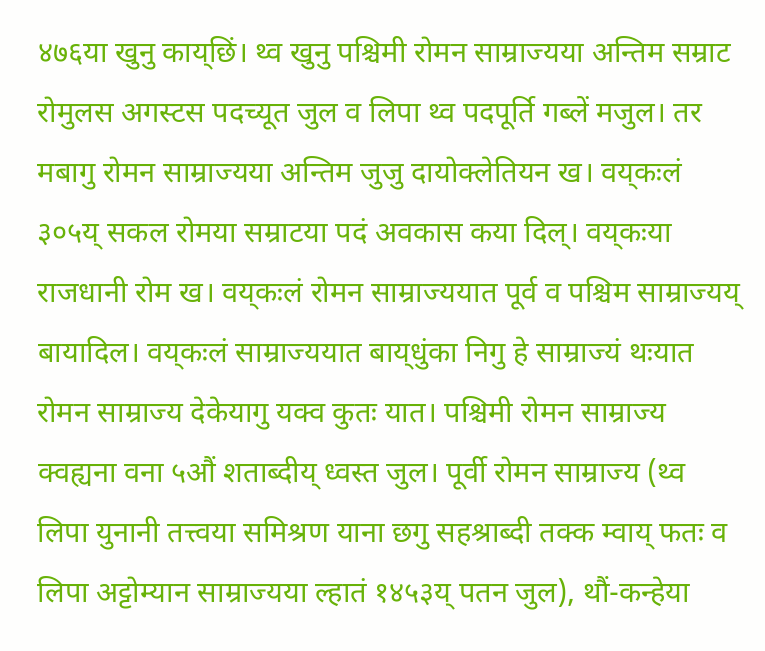४७६या खुनु काय्‌छिं। थ्व खुनु पश्चिमी रोमन साम्राज्यया अन्तिम सम्राट रोमुलस अगस्टस पदच्यूत जुल व लिपा थ्व पदपूर्ति गब्लें मजुल। तर मबागु रोमन साम्राज्यया अन्तिम जुजु दायोक्लेतियन ख। वय्‌कःलं ३०५य् सकल रोमया सम्राटया पदं अवकास कया दिल्। वय्‌कःया राजधानी रोम ख। वय्‌कःलं रोमन साम्राज्ययात पूर्व व पश्चिम साम्राज्यय् बायादिल। वय्‌कःलं साम्राज्ययात बाय्‌धुंका निगु हे साम्राज्यं थःयात रोमन साम्राज्य देकेयागु यक्व कुतः यात। पश्चिमी रोमन साम्राज्य क्वह्यना वना ५औं शताब्दीय् ध्वस्त जुल। पूर्वी रोमन साम्राज्य (थ्व लिपा युनानी तत्त्वया समिश्रण याना छगु सहश्राब्दी तक्क म्वाय्‌ फतः व लिपा अट्टोम्यान साम्राज्यया ल्हातं १४५३य् पतन जुल), थौं-कन्हेया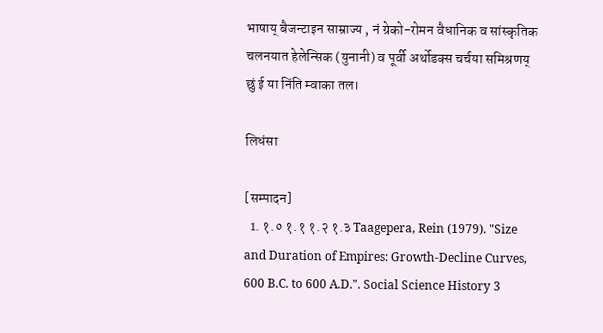भाषाय् बैजन्टाइन साम्राज्य , नं ग्रेको-रोमन वैधानिक व सांस्कृतिक चलनयात हेलेन्सिक (युनानी) व पूर्वी अर्थोडक्स चर्चया समिश्रणय् छुं ई या निंति म्वाका तल।

लिधंसा

[सम्पादन]
  1. १.० १.१ १.२ १.३ Taagepera, Rein (1979). "Size and Duration of Empires: Growth-Decline Curves, 600 B.C. to 600 A.D.". Social Science History 3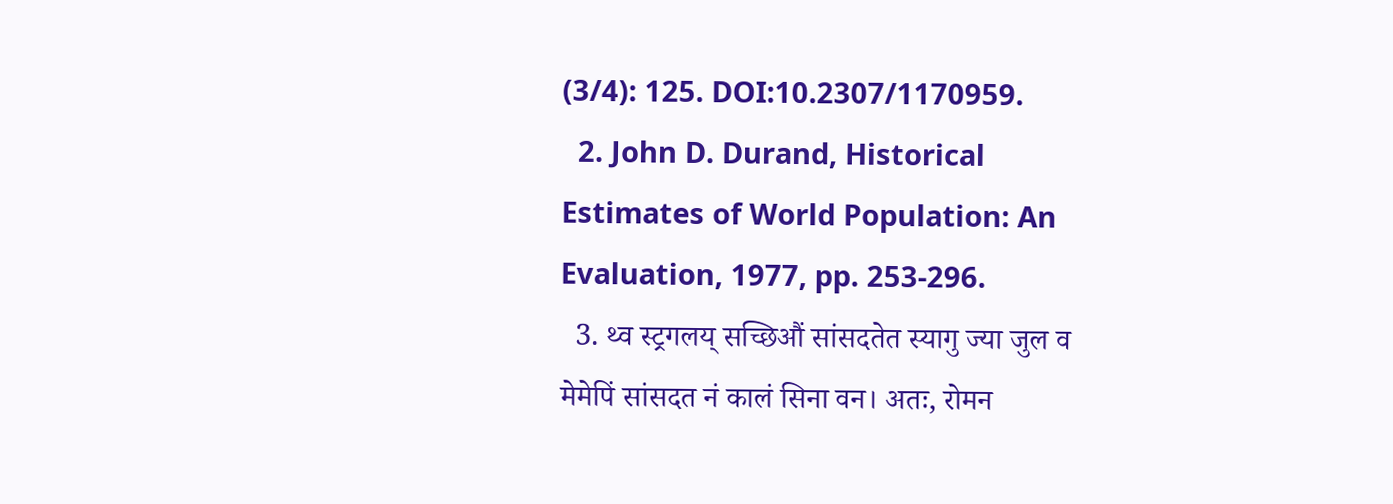(3/4): 125. DOI:10.2307/1170959.
  2. John D. Durand, Historical Estimates of World Population: An Evaluation, 1977, pp. 253-296.
  3. थ्व स्ट्रगलय् सच्छिऔं सांसदतेत स्यागु ज्या जुल व मेमेपिं सांसदत नं कालं सिना वन। अतः, रोमन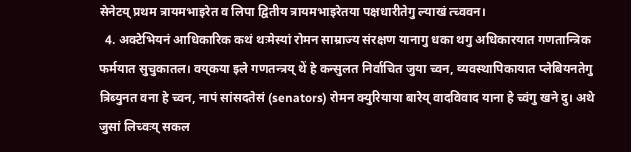सेनेटय् प्रथम त्रायमभाइरेत व लिपा द्वितीय त्रायमभाइरेतया पक्षधारीतेगु ल्याखं त्च्ववन।
  4. अक्टेभियनं आधिकारिक कथं थःमेस्यां रोमन साम्राज्य संरक्षण यानागु धका थगु अधिकारयात गणतान्त्रिक फर्मयात सुचुकातल। वय्‌कया इले गणतन्त्रय् थें हे कन्सुलत निर्वाचित जुया च्वन, व्यवस्थापिकायात प्लेबियनतेगु त्रिब्युनत वना हे च्वन, नापं सांसदतेसं (senators) रोमन क्युरियाया बारेय् वादविवाद याना हे च्वंगु खने दु। अथे जुसां लिच्वःय् सकल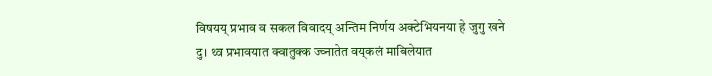विषयय् प्रभाव व सकल विवादय् अन्तिम निर्णय अक्टेभियनया हे जुगु खने दु। थ्व प्रभावयात क्वातुक्क ज्व्नातेत वय्‌कलं माबिलेयात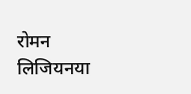रोमन लिजियनया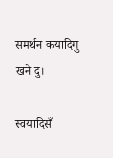समर्थन कयादिगु खने दु।

स्वयादिसँ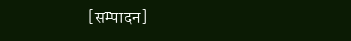[सम्पादन]